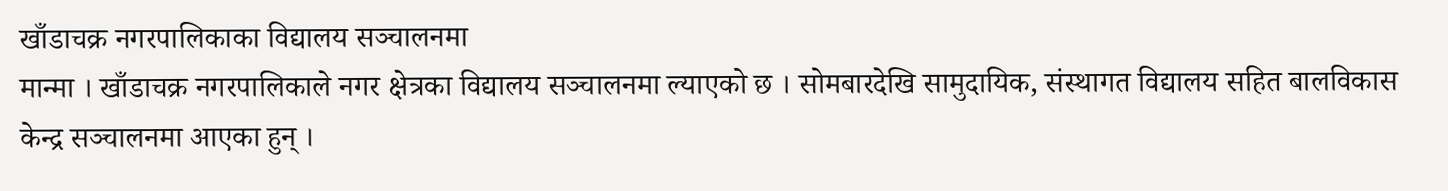खाँडाचक्र नगरपालिकाका विद्यालय सञ्चालनमा
मान्मा । खाँडाचक्र नगरपालिकाले नगर क्षेत्रका विद्यालय सञ्चालनमा ल्याएको छ । सोमबारदेखि सामुदायिक, संस्थागत विद्यालय सहित बालविकास केन्द्र सञ्चालनमा आएका हुन् ।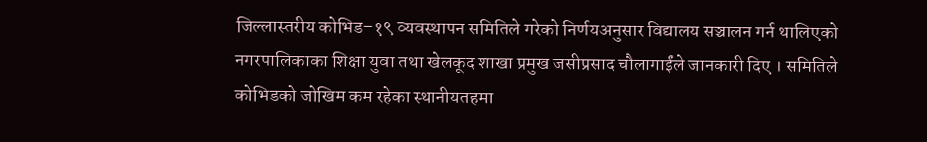जिल्लास्तरीय कोभिड–१९ व्यवस्थापन समितिले गरेको निर्णयअनुसार विद्यालय सञ्चालन गर्न थालिएको नगरपालिकाका शिक्षा युवा तथा खेलकूद शाखा प्रमुख जसीप्रसाद चौलागाईंले जानकारी दिए । समितिले कोभिडको जोखिम कम रहेका स्थानीयतहमा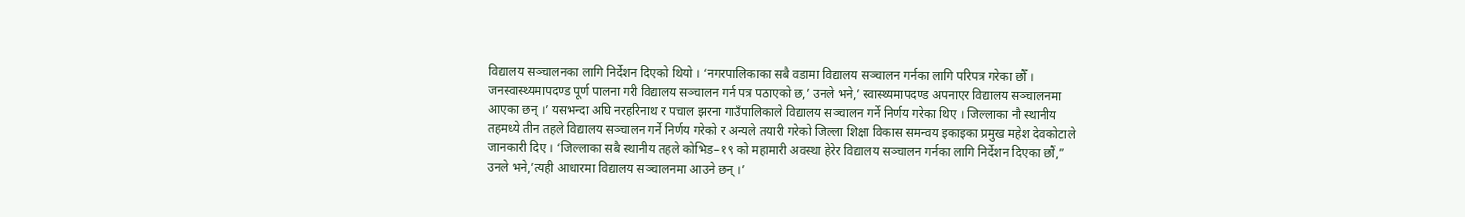विद्यालय सञ्चालनका लागि निर्देशन दिएको थियो । ‘नगरपालिकाका सबै वडामा विद्यालय सञ्चालन गर्नका लागि परिपत्र गरेका छौँ । जनस्वास्थ्यमापदण्ड पूर्ण पालना गरी विद्यालय सञ्चालन गर्न पत्र पठाएको छ,’ उनले भने,’ स्वास्थ्यमापदण्ड अपनाएर विद्यालय सञ्चालनमा आएका छन् ।’ यसभन्दा अघि नरहरिनाथ र पचाल झरना गाउँपालिकाले विद्यालय सञ्चालन गर्ने निर्णय गरेका थिए । जिल्लाका नौ स्थानीय तहमध्ये तीन तहले विद्यालय सञ्चालन गर्ने निर्णय गरेको र अन्यले तयारी गरेको जिल्ला शिक्षा विकास समन्वय इकाइका प्रमुख महेश देवकोटाले जानकारी दिए । ‘जिल्लाका सबै स्थानीय तहले कोभिड–१९ को महामारी अवस्था हेरेर विद्यालय सञ्चालन गर्नका लागि निर्देशन दिएका छौं,” उनले भने,’त्यही आधारमा विद्यालय सञ्चालनमा आउने छन् ।’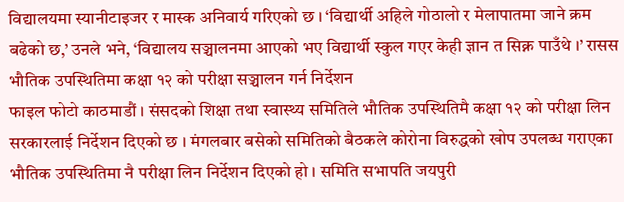विद्यालयमा स्यानीटाइजर र मास्क अनिवार्य गरिएको छ । ‘विद्यार्थी अहिले गोठालो र मेलापातमा जाने क्रम बढेको छ,’ उनले भने, ‘विद्यालय सञ्चालनमा आएको भए विद्यार्थी स्कुल गएर केही ज्ञान त सिक्न पाउँथे ।’ रासस
भौतिक उपस्थितिमा कक्षा १२ को परीक्षा सञ्चालन गर्न निर्देशन
फाइल फोटो काठमाडौं । संसदको शिक्षा तथा स्वास्थ्य समितिले भौतिक उपस्थितिमै कक्षा १२ को परीक्षा लिन सरकारलाई निर्देशन दिएको छ । मंगलबार बसेको समितिको बैठकले कोरोना विरुद्धको खोप उपलब्ध गराएका भौतिक उपस्थितिमा नै परीक्षा लिन निर्देशन दिएको हो । समिति सभापति जयपुरी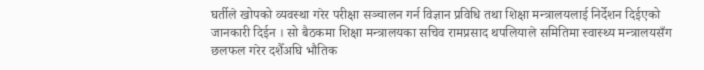घर्तीले खोपको व्यवस्था गरेर परीक्षा सञ्चालन गर्न विज्ञान प्रविधि तथा शिक्षा मन्त्रालयलाई निर्देशन दिईएको जानकारी दिईन । सो बैठकमा शिक्षा मन्त्रालयका सचिव रामप्रसाद थपलियाले समितिमा स्वास्थ्य मन्त्रालयसँग छलफल गरेर दशैँअघि भौतिक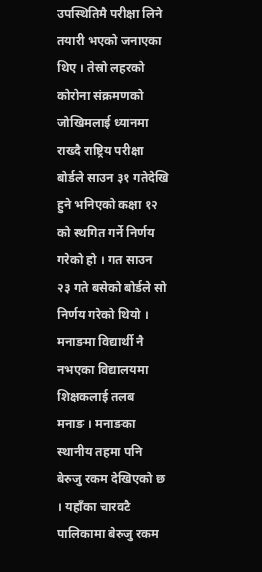उपस्थितिमै परीक्षा लिने तयारी भएको जनाएका थिए । तेस्रो लहरको कोरोना संक्रमणको जोखिमलाई ध्यानमा राख्दै राष्ट्रिय परीक्षा बोर्डले साउन ३१ गतेदेखि हुने भनिएको कक्षा १२ को स्थगित गर्ने निर्णय गरेको हो । गत साउन २३ गते बसेको बोर्डले सो निर्णय गरेको थियो ।
मनाङमा विद्यार्थी नै नभएका विद्यालयमा शिक्षकलाई तलब
मनाङ । मनाङका स्थानीय तहमा पनि बेरुजु रकम देखिएको छ । यहाँका चारवटै पालिकामा बेरुजु रकम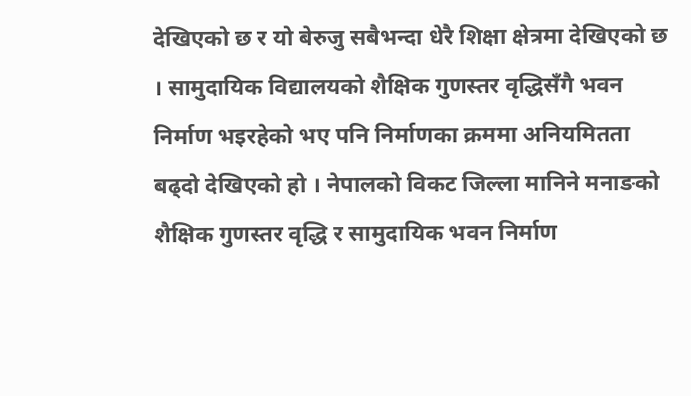देखिएको छ र यो बेरुजु सबैभन्दा धेरै शिक्षा क्षेत्रमा देखिएको छ । सामुदायिक विद्यालयको शैक्षिक गुणस्तर वृद्धिसँगै भवन निर्माण भइरहेको भए पनि निर्माणका क्रममा अनियमितता बढ्दो देखिएको हो । नेपालको विकट जिल्ला मानिने मनाङको शैक्षिक गुणस्तर वृद्धि र सामुदायिक भवन निर्माण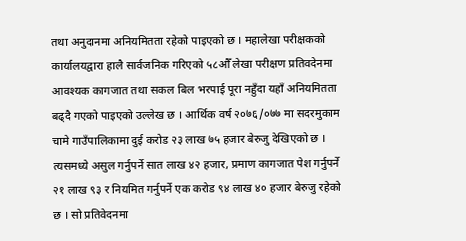तथा अनुदानमा अनियमितता रहेको पाइएको छ । महालेखा परीक्षकको कार्यालयद्वारा हालै सार्वजनिक गरिएको ५८औँ लेखा परीक्षण प्रतिवदेनमा आवश्यक कागजात तथा सकल बिल भरपाई पूरा नहुँदा यहाँ अनियमितता बढ्दै गएको पाइएको उल्लेख छ । आर्थिक वर्ष २०७६/०७७ मा सदरमुकाम चामे गाउँपालिकामा दुई करोड २३ लाख ७५ हजार बेरुजु देखिएको छ । त्यसमध्ये असुल गर्नुपर्ने सात लाख ४२ हजार, प्रमाण कागजात पेश गर्नुपर्ने २१ लाख ९३ र नियमित गर्नुपर्ने एक करोड ९४ लाख ४० हजार बेरुजु रहेको छ । सो प्रतिवेदनमा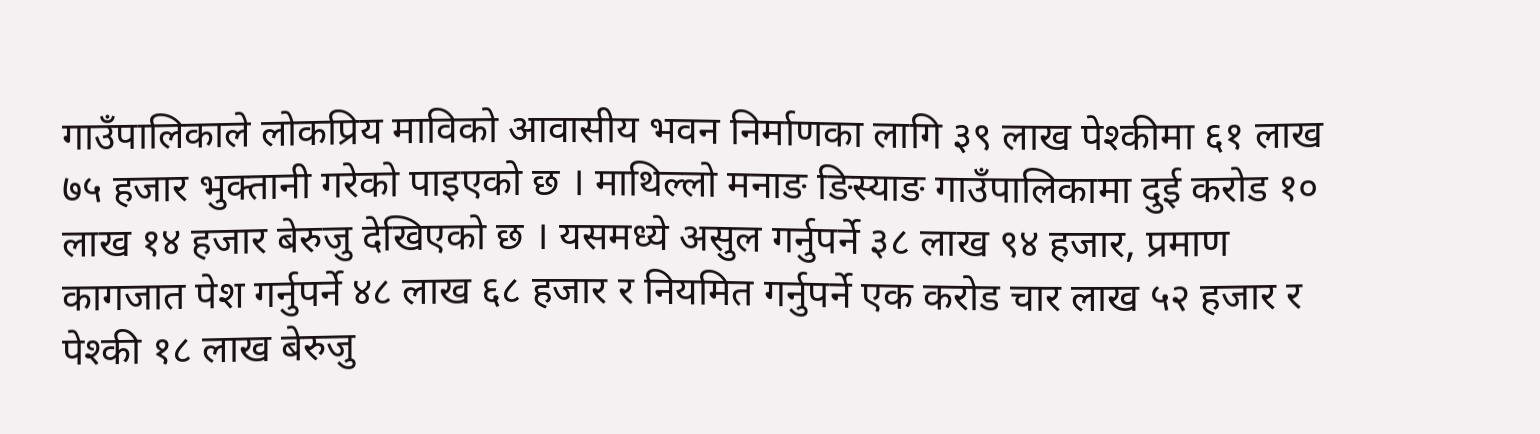गाउँपालिकाले लोकप्रिय माविको आवासीय भवन निर्माणका लागि ३९ लाख पेश्कीमा ६१ लाख ७५ हजार भुक्तानी गरेको पाइएको छ । माथिल्लो मनाङ ङिस्याङ गाउँपालिकामा दुई करोड १० लाख १४ हजार बेरुजु देखिएको छ । यसमध्ये असुल गर्नुपर्ने ३८ लाख ९४ हजार, प्रमाण कागजात पेश गर्नुपर्ने ४८ लाख ६८ हजार र नियमित गर्नुपर्ने एक करोड चार लाख ५२ हजार र पेश्की १८ लाख बेरुजु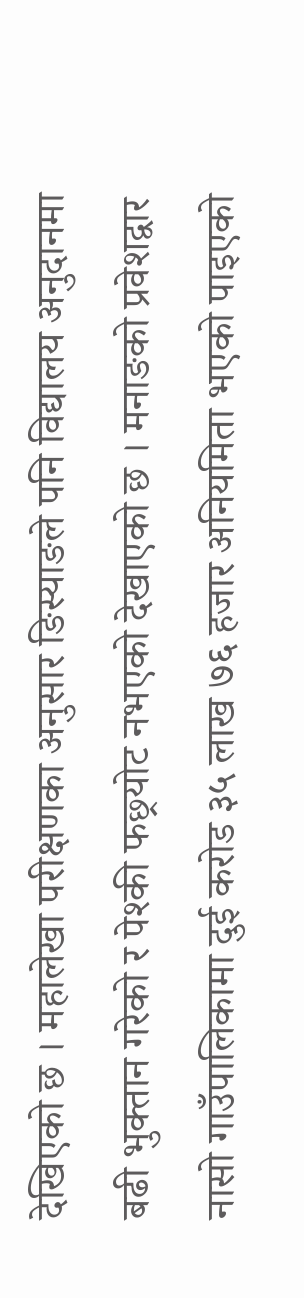देखिएको छ । महालेखा परीक्षणका अनुसार ङिस्याङले पनि विद्यालय अनुदानमा बढी भुक्तान गरेको र पेश्की फछ्र्योट नभएको देखाएको छ । मनाङको प्रवेशद्वार नासो गाउँपालिकामा दुई करोड ३५ लाख ७६ हजार अनियमिता भएको पाइएको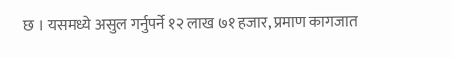छ । यसमध्ये असुल गर्नुपर्ने १२ लाख ७१ हजार, प्रमाण कागजात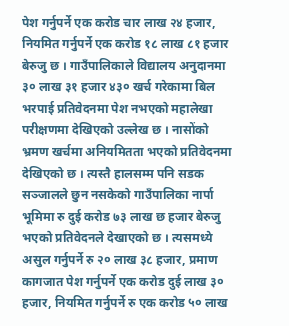पेश गर्नुपर्ने एक करोड चार लाख २४ हजार, नियमित गर्नुपर्ने एक करोड १८ लाख ८१ हजार बेरुजु छ । गाउँपालिकाले विद्यालय अनुदानमा ३० लाख ३१ हजार ४३० खर्च गरेकामा बिल भरपाई प्रतिवेदनमा पेश नभएको महालेखा परीक्षणमा देखिएको उल्लेख छ । नासोंको भ्रमण खर्चमा अनियमितता भएको प्रतिवेदनमा देखिएको छ । त्यस्तै हालसम्म पनि सडक सञ्जालले छुन नसकेको गाउँपालिका नार्पा भूमिमा रु दुई करोड ७३ लाख छ हजार बेरुजु भएको प्रतिवेदनले देखाएको छ । त्यसमध्ये असुल गर्नुपर्ने रु २० लाख ३८ हजार, प्रमाण कागजात पेश गर्नुपर्ने एक करोड दुई लाख ३० हजार, नियमित गर्नुपर्ने रु एक करोड ५० लाख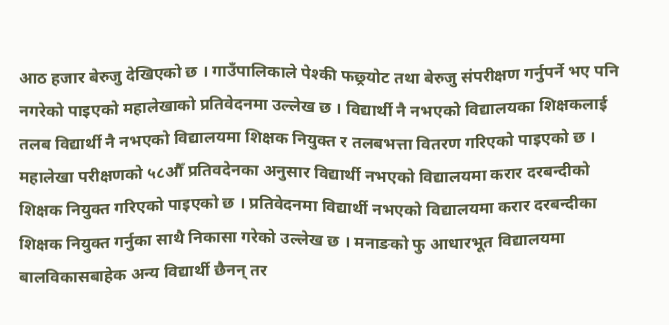आठ हजार बेरुजु देखिएको छ । गाउँपालिकाले पेश्की फछ्र्योट तथा बेरुजु संपरीक्षण गर्नुपर्ने भए पनि नगरेको पाइएको महालेखाको प्रतिवेदनमा उल्लेख छ । विद्यार्थी नै नभएको विद्यालयका शिक्षकलाई तलब विद्यार्थी नै नभएको विद्यालयमा शिक्षक नियुक्त र तलबभत्ता वितरण गरिएको पाइएको छ । महालेखा परीक्षणको ५८औँ प्रतिवदेनका अनुसार विद्यार्थी नभएको विद्यालयमा करार दरबन्दीको शिक्षक नियुक्त गरिएको पाइएको छ । प्रतिवेदनमा विद्यार्थी नभएको विद्यालयमा करार दरबन्दीका शिक्षक नियुक्त गर्नुका साथै निकासा गरेको उल्लेख छ । मनाङको फु आधारभूत विद्यालयमा बालविकासबाहेक अन्य विद्यार्थी छैनन् तर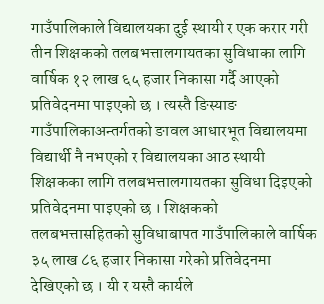गाउँपालिकाले विद्यालयका दुई स्थायी र एक करार गरी तीन शिक्षकको तलबभत्तालगायतका सुविधाका लागि वार्षिक १२ लाख ६५ हजार निकासा गर्दै आएको प्रतिवेदनमा पाइएको छ । त्यस्तै ङिस्याङ गाउँपालिकाअन्तर्गतको ङावल आधारभूत विद्यालयमा विद्यार्थी नै नभएको र विद्यालयका आठ स्थायी शिक्षकका लागि तलबभत्तालगायतका सुविधा दिइएको प्रतिवेदनमा पाइएको छ । शिक्षकको तलबभत्तासहितको सुविधाबापत गाउँपालिकाले वार्षिक ३५ लाख ८६ हजार निकासा गरेको प्रतिवेदनमा देखिएको छ । यी र यस्तै कार्यले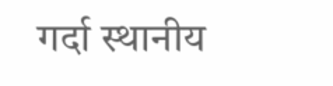गर्दा स्थानीय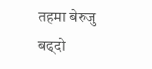तहमा बेरुजु बढ्दो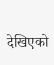देखिएको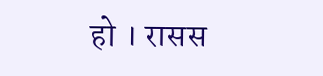हो । रासस